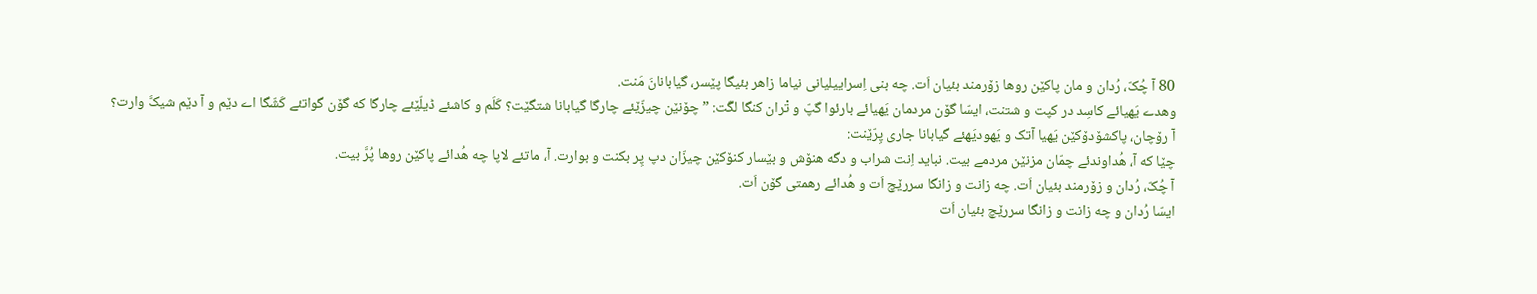80 آ چُکّ، رُدان و مان پاکێن روها زۆرمند بئیان اَت. چه بنی اِسراییلیانی نیاما زاهر بئیگا پێسر، گیابانانَ مَنت.
وهدے یَهیائے کاسِد در کپت و شتنت، ایسّا گۆن مردمان یَهیائے بارئوا گپّ و تْران کنگا لگّت: ”چۆنێن چیزّێئے چارگا گیابانا شتگێت؟ کَلَم و کاشئے ڈیلّێئے چارگا که گۆن گواتئے کَشّگا اے دێم و آ دێم شیکَّ وارت؟
آ رۆچان، پاکشۆدۆکێن یَهیا آتک و یَهودیَهئے گیابانا جاری پِرّێنت:
چێا که آ، هُداوندئے چمّان مزنێن مردمے بیت. نباید اِنت شراب و دگه هنۆش و بێسار کنۆکێن چیزّان دپ پِر بکنت و بوارت. آ، ماتئے لاپا چه هُدائے پاکێن روها پُرَّ بیت.
آ چُکّ، رُدان و زۆرمند بئیان اَت. چه زانت و زانگا سررێچ اَت و هُدائے رهمتی گۆن اَت.
ایسّا رُدان و چه زانت و زانگا سررێچ بئیان اَت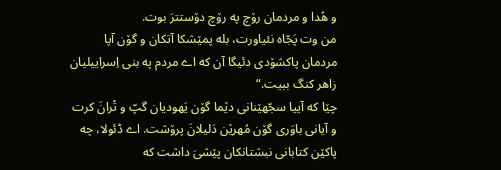و هُدا و مردمان رۆچ په رۆچ دۆستترَ بوت.
من وت پَجّاه نئیاورت، بله پمێشکا آتکان و گۆن آپا مردمان پاکشۆدی دئیگا آن که اے مردم په بنی اِسراییلیان زاهر کنگ ببیت.“
چێا که آییا سجّهێنانی دێما گۆن یَهودیان گپّ و تْرانَ کرت و آیانی باوَری گۆن مُهرێن دَلیلانَ پرۆشت. اے ڈئولا، چه پاکێن کتابانی نبشتانکان پێشیَ داشت که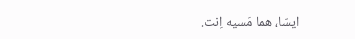ایسّا، هما مَسیه اِنت.